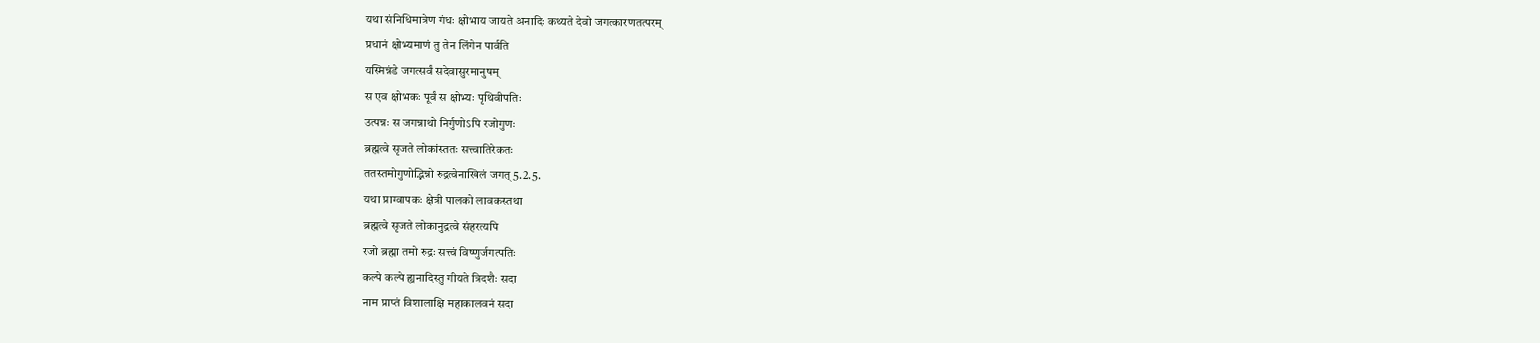यथा संनिधिमात्रेण गंधः क्षोभाय जायते अनादिः कथ्यते देवो जगत्कारणतत्परम्
प्रधानं क्षोभ्यमाणं तु तेन लिंगेन पार्वति
यस्मिन्नंडे जगत्सर्वं सदेवासुरमानुषम्
स एव क्षोभकः पूर्वं स क्षोभ्यः पृथिवीपतिः
उत्पन्नः स जगन्नाथो निर्गुणोऽपि रजोगुणः
ब्रह्मत्वे सृजते लोकांस्ततः सत्त्वातिरेकतः
ततस्तमोगुणोद्भिन्नो रुद्रत्वेनाखिलं जगत् 5.2.5.
यथा प्राग्वापकः क्षेत्री पालको लावकस्तथा
ब्रह्मत्वे सृजते लोकानुद्रत्वे संहरत्यपि
रजो ब्रह्मा तमो रुद्रः सत्त्वं विष्णुर्जगत्पतिः
कल्पे कल्पे ह्यनादिस्तु गीयते त्रिदशैः सदा
नाम प्राप्तं विशालाक्षि महाकालवनं सदा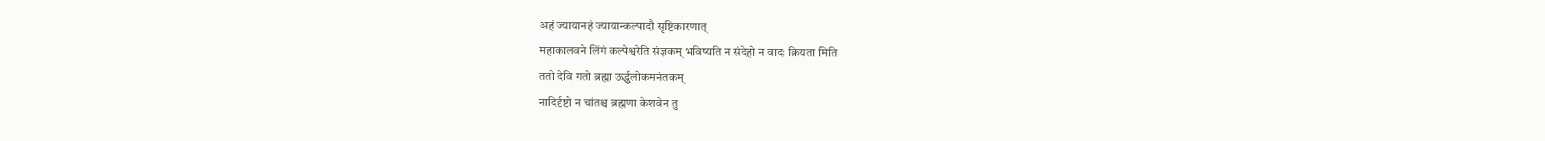अहं ज्यायानहं ज्यायान्कल्पादौ सृष्टिकारणात्
महाकालवने लिंगं कल्पेश्वरेति संज्ञकम् भविष्यति न संदेहो न वादः क्रियता मिति
ततो देवि गतो ब्रह्मा ऊर्द्ध्वलोकमनंतकम्
नादिर्दृष्टो न चांतश्च ब्रह्मणा केशवेन तु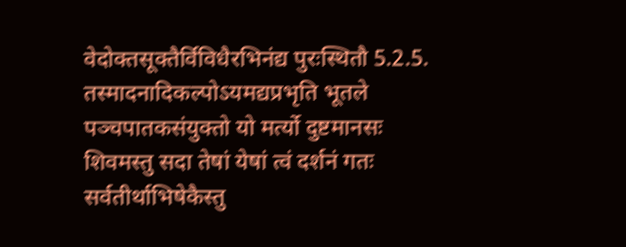वेदोक्तसूक्तैर्विविधैरभिनंद्य पुरःस्थितौ 5.2.5.
तस्मादनादिकल्पोऽयमद्यप्रभृति भूतले
पञ्चपातकसंयुक्तो यो मर्त्यो दुष्टमानसः
शिवमस्तु सदा तेषां येषां त्वं दर्शनं गतः
सर्वतीर्थाभिषेकैस्तु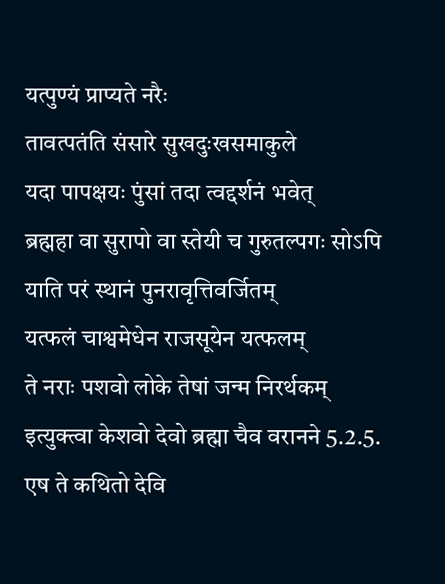यत्पुण्यं प्राप्यते नरैः
तावत्पतंति संसारे सुखदुःखसमाकुले
यदा पापक्षयः पुंसां तदा त्वद्दर्शनं भवेत्
ब्रह्महा वा सुरापो वा स्तेयी च गुरुतल्पगः सोऽपि याति परं स्थानं पुनरावृत्तिवर्जितम्
यत्फलं चाश्वमेधेन राजसूयेन यत्फलम्
ते नराः पशवो लोके तेषां जन्म निरर्थकम्
इत्युक्त्वा केशवो देवो ब्रह्मा चैव वरानने 5.2.5.
एष ते कथितो देवि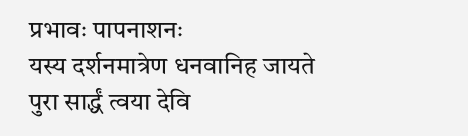प्रभावः पापनाशनः
यस्य दर्शनमात्रेण धनवानिह जायते
पुरा सार्द्धं त्वया देवि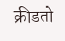क्रीडतो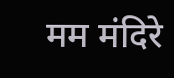मम मंदिरे